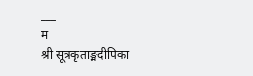___
म
श्री सूत्रकृताङ्मदीपिका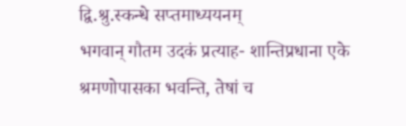द्वि.श्रु.स्कन्धे सप्तमाध्ययनम्
भगवान् गौतम उदकं प्रत्याह- शान्तिप्रधाना एके श्रमणोपासका भवन्ति, तेषां च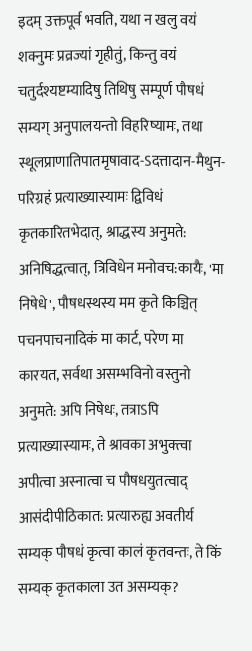इदम् उक्तपूर्व भवति, यथा न खलु वयं शक्नुमः प्रव्रज्यां गृहीतुं, किन्तु वयं चतुर्दश्यष्टम्यादिषु तिथिषु सम्पूर्ण पौषधं सम्यग् अनुपालयन्तो विहरिष्यामः, तथा स्थूलप्राणातिपातमृषावाद-ऽदत्तादान-मैथुन-परिग्रहं प्रत्याख्यास्यामः द्विविधं कृतकारितभेदात्, श्राद्धस्य अनुमते: अनिषिद्धत्वात्, त्रिविधेन मनोवच:कायैः, 'मा निषेधे', पौषधस्थस्य मम कृते किञ्चित् पचनपाचनादिकं मा कार्ट, परेण मा कारयत, सर्वथा असम्भविनो वस्तुनो अनुमते: अपि निषेधः, तत्राऽपि प्रत्याख्यास्यामः, ते श्रावका अभुक्त्वा अपीत्वा अस्नात्वा च पौषधयुतत्वाद् आसंदीपीठिकात: प्रत्यारुह्य अवतीर्य सम्यक् पौषधं कृत्वा कालं कृतवन्तः, ते किं सम्यक् कृतकाला उत असम्यक्?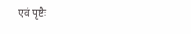एवं पृष्टैः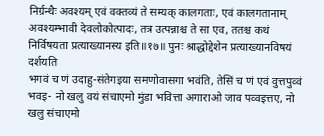निर्ग्रन्थैः अवश्यम् एवं वक्तव्यं ते सम्यक् कालगताः, एवं कालगतानाम् अवश्यम्भावी देवलोकोत्पादः, तत्र उत्पन्नाश्च ते सा एव, ततश्च कथं निर्विषयता प्रत्याख्यानस्य इति॥१७॥ पुनः श्राद्धोद्देशेन प्रत्याख्यानविषयं दर्शयति
भगवं च णं उदाहु-संतेगइया समणोवासगा भवंति, तेसिं च णं एवं वुत्तपुव्वं भवइ- नो खलु वयं संचाएमो मुंडा भवित्ता अगाराओ जाव पव्वइत्तए, नो खलु संचाएमो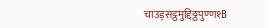चाउड्सट्ठमुद्दिठ्ठपुण्ण१B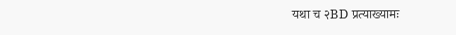यथा च २BD प्रत्याख्यामः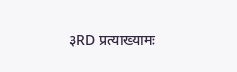३RD प्रत्याख्यामः